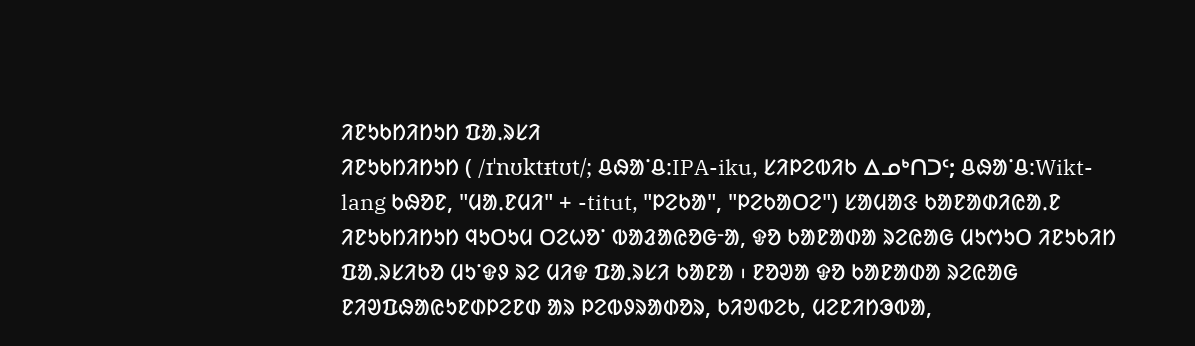ᱤᱱᱩᱠᱴᱤᱴᱩᱴ ᱯᱟᱹᱨᱥᱤ
ᱤᱱᱩᱠᱴᱤᱴᱩᱴ ( /ɪˈnʊktᵻtʊt/; ᱪᱷᱟᱸᱪ:IPA-iku, ᱥᱤᱞᱮᱵᱤᱠ ᐃᓄᒃᑎᑐᑦ; ᱪᱷᱟᱸᱪ:Wikt-lang ᱠᱷᱚᱱ, "ᱢᱟᱹᱱᱢᱤ" + -titut, "ᱞᱮᱠᱟ", "ᱞᱮᱠᱟᱛᱮ") ᱥᱟᱢᱟᱝ ᱠᱟᱱᱟᱰᱤᱭᱟᱹᱱ ᱤᱱᱩᱠᱴᱤᱴᱩᱴ ᱧᱩᱛᱩᱢ ᱛᱮᱦᱚᱸ ᱵᱟᱲᱟᱭᱚᱜᱼᱟ, ᱫᱚ ᱠᱟᱱᱟᱰᱟ ᱨᱮᱭᱟᱜ ᱢᱩᱬᱩᱛ ᱤᱱᱩᱠᱤᱴ ᱯᱟᱹᱨᱥᱤᱠᱚ ᱢᱩᱸᱫᱽ ᱨᱮ ᱢᱤᱫ ᱯᱟᱹᱨᱥᱤ ᱠᱟᱱᱟ ᱾ ᱱᱚᱣᱟ ᱫᱚ ᱠᱟᱱᱟᱰᱟ ᱨᱮᱭᱟᱜ ᱱᱤᱣᱯᱷᱟᱭᱩᱱᱰᱞᱮᱱᱰ ᱟᱨ ᱞᱮᱵᱽᱨᱟᱰᱚᱨ, ᱠᱤᱣᱵᱮᱠ, ᱢᱮᱱᱤᱴᱳᱵᱟ,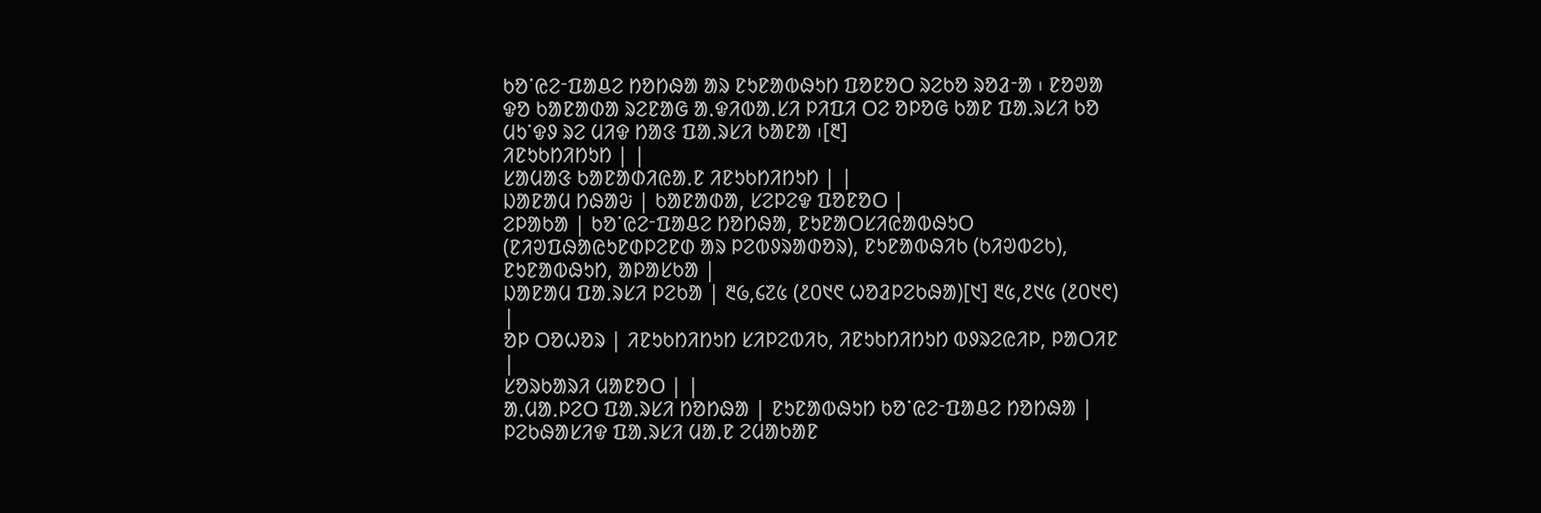ᱠᱚᱸᱭᱮᱼᱯᱟᱪᱮ ᱴᱚᱴᱷᱟ ᱟᱨ ᱱᱩᱱᱟᱵᱷᱩᱴ ᱯᱚᱱᱚᱛ ᱨᱮᱠᱚ ᱨᱚᱲᱼᱟ ᱾ ᱱᱚᱣᱟ ᱫᱚ ᱠᱟᱱᱟᱰᱟ ᱨᱮᱱᱟᱜ ᱟᱹᱫᱤᱵᱟᱹᱥᱤ ᱞᱤᱯᱤ ᱛᱮ ᱚᱞᱚᱜ ᱠᱟᱱ ᱯᱟᱹᱨᱥᱤ ᱠᱚ ᱢᱩᱸᱫᱽ ᱨᱮ ᱢᱤᱫ ᱴᱟᱝ ᱯᱟᱹᱨᱥᱤ ᱠᱟᱱᱟ ᱾[᱓]
ᱤᱱᱩᱠᱴᱤᱴᱩᱴ | |
ᱥᱟᱢᱟᱝ ᱠᱟᱱᱟᱰᱤᱭᱟᱹᱱ ᱤᱱᱩᱠᱴᱤᱴᱩᱴ | |
ᱡᱟᱱᱟᱢ ᱴᱷᱟᱶ | ᱠᱟᱱᱟᱰᱟ, ᱥᱮᱞᱮᱫ ᱯᱚᱱᱚᱛ |
ᱮᱞᱟᱠᱟ | ᱠᱚᱸᱭᱮᱼᱯᱟᱪᱮ ᱴᱚᱴᱷᱟ, ᱱᱩᱱᱟᱛᱥᱤᱭᱟᱵᱷᱩᱛ (ᱱᱤᱣᱯᱷᱟᱭᱩᱱᱰᱞᱮᱱᱰ ᱟᱨ ᱞᱮᱵᱽᱨᱟᱰᱚᱨ), ᱱᱩᱱᱟᱵᱷᱤᱠ (ᱠᱤᱣᱵᱮᱠ), ᱱᱩᱱᱟᱵᱷᱩᱴ, ᱟᱞᱟᱥᱠᱟ |
ᱡᱟᱱᱟᱢ ᱯᱟᱹᱨᱥᱤ ᱞᱮᱠᱟ | ᱓᱙,᱔᱗᱕ (᱒᱐᱑᱖ ᱦᱚᱲᱞᱮᱠᱷᱟ)[᱑] ᱓᱕,᱒᱑᱕ (᱒᱐᱑᱖) |
ᱚᱞ ᱛᱚᱦᱚᱨ | ᱤᱱᱩᱠᱴᱤᱴᱩᱴ ᱥᱤᱞᱮᱵᱤᱠ, ᱤᱱᱩᱠᱴᱤᱴᱩᱴ ᱵᱽᱨᱮᱭᱤᱞ, ᱞᱟᱛᱤᱱ |
ᱥᱚᱨᱠᱟᱨᱤ ᱢᱟᱱᱚᱛ | |
ᱟᱹᱢᱟᱹᱞᱮᱛ ᱯᱟᱹᱨᱥᱤ ᱴᱚᱴᱷᱟ | ᱱᱩᱱᱟᱵᱷᱩᱴ ᱠᱚᱸᱭᱮᱼᱯᱟᱪᱮ ᱴᱚᱴᱷᱟ |
ᱞᱮᱠᱷᱟᱥᱤᱫ ᱯᱟᱹᱨᱥᱤ ᱢᱟᱹᱱ ᱮᱢᱟᱠᱟᱱ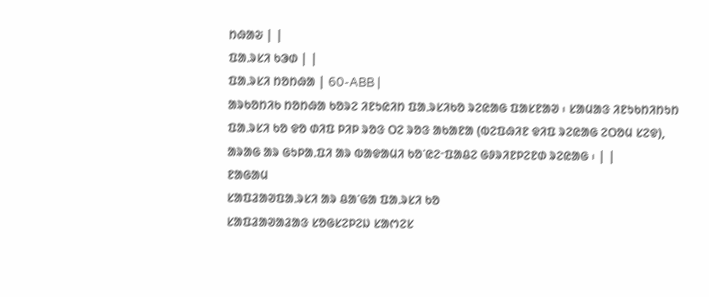ᱴᱷᱟᱶ | |
ᱯᱟᱹᱨᱥᱤ ᱠᱳᱰ | |
ᱯᱟᱹᱨᱥᱤ ᱴᱚᱴᱷᱟ | 60-ABB |
ᱟᱨᱠᱚᱴᱤᱠ ᱴᱚᱴᱷᱟ ᱠᱚᱨᱮ ᱤᱱᱩᱭᱤᱴ ᱯᱟᱹᱨᱥᱤᱠᱚ ᱨᱮᱭᱟᱜ ᱯᱟᱥᱱᱟᱣ ᱾ ᱥᱟᱢᱟᱝ ᱤᱱᱩᱠᱴᱤᱴᱩᱴ ᱯᱟᱹᱨᱥᱤ ᱠᱚ ᱫᱚ ᱰᱤᱯ ᱞᱤᱞ ᱨᱚᱝ ᱛᱮ ᱨᱚᱝ ᱟᱠᱟᱱᱟ (ᱵᱮᱯᱷᱤᱱ ᱫᱤᱯ ᱨᱮᱭᱟᱜ ᱮᱛᱚᱢ ᱥᱮᱫ), ᱟᱨᱟᱜ ᱟᱨ ᱜᱩᱞᱟᱹᱯᱤ ᱟᱨ ᱵᱟᱫᱟᱢᱤ ᱠᱚᱸᱭᱮᱼᱯᱟᱪᱮ ᱜᱽᱨᱤᱱᱞᱮᱱᱰ ᱨᱮᱭᱟᱜ ᱾ | |
ᱱᱟᱜᱟᱢ
ᱥᱟᱯᱲᱟᱣᱯᱟᱹᱨᱥᱤ ᱟᱨ ᱪᱟᱸᱜᱟ ᱯᱟᱹᱨᱥᱤ ᱠᱚ
ᱥᱟᱯᱲᱟᱣᱟᱲᱟᱝ ᱥᱚᱜᱥᱮᱞᱮᱡ ᱥᱟᱬᱮᱥ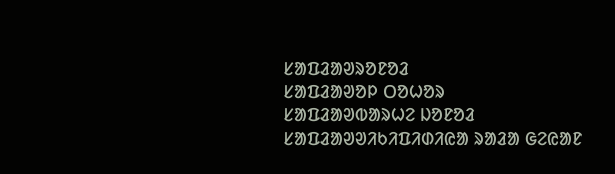ᱥᱟᱯᱲᱟᱣᱨᱚᱱᱚᱲ
ᱥᱟᱯᱲᱟᱣᱚᱞ ᱛᱚᱦᱚᱨ
ᱥᱟᱯᱲᱟᱣᱵᱟᱨᱦᱮ ᱡᱚᱱᱚᱲ
ᱥᱟᱯᱲᱟᱣᱣᱤᱠᱤᱯᱤᱰᱤᱭᱟ ᱨᱟᱲᱟ ᱜᱮᱭᱟᱱ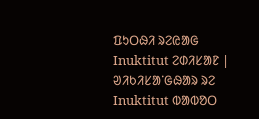ᱯᱩᱛᱷᱤ ᱨᱮᱭᱟᱜ Inuktitut ᱮᱰᱤᱥᱟᱱ |
ᱣᱤᱠᱤᱥᱟᱸᱜᱷᱟᱨ ᱨᱮ Inuktitut ᱵᱟᱵᱚᱛ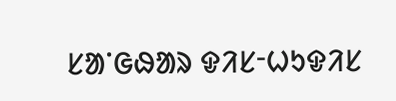ᱥᱟᱸᱜᱷᱟᱨ ᱫᱤᱥᱼᱦᱩᱫᱤᱥ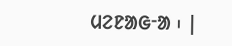ᱢᱮᱱᱟᱜᱼᱟ ᱾ |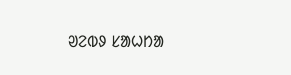ᱣᱮᱵᱽ ᱥᱟᱦᱴᱟ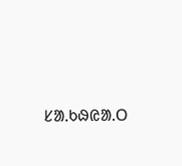ᱥᱟᱹᱠᱷᱭᱟᱹᱛ